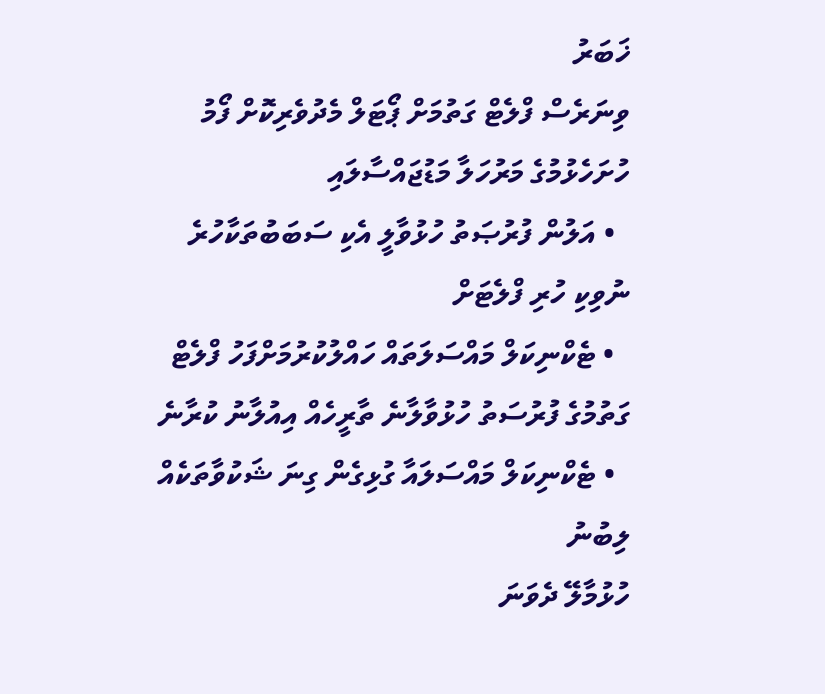ޚަބަރު
ވިނަރެސް ފްލެޓް ގަތުމަށް ޕޯޓަލް މެދުވެރިކޮށް ފޯމު ހުށަހެޅުމުގެ މަރުހަލާ މަޑުޖައްސާލައި
  • އަލުން ފުރުޞަތު ހުޅުވާލީ އެކި ސަބަބުތަކާހުރެ ނުވިކި ހުރި ފްލެޓަށް
  • ޓެކްނިކަލް މައްސަލަތައް ހައްލުކުރުމަށްފަހު ފްލެޓް ގަތުމުގެ ފުރުސަތު ހުޅުވާލާނެ ތާރީހެއް އިއުލާނު ކުރާނެ
  • ޓެކްނިކަލް މައްސަލައާ ގުޅިގެން ގިނަ ޝަކުވާތަކެއް ލިބުނު
ހުޅުމާލޭ ދެވަނަ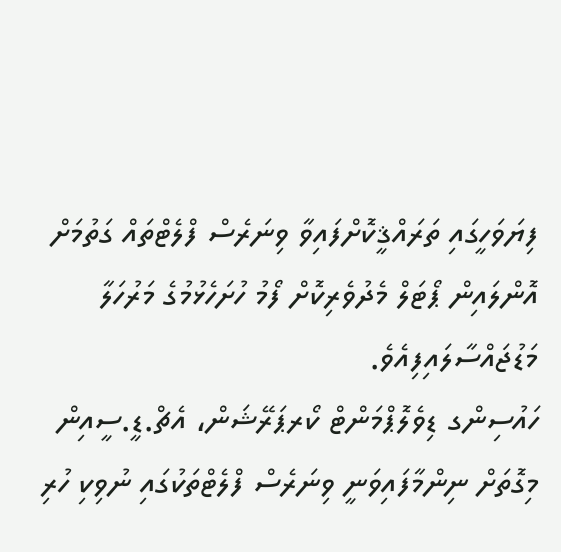ފިޔަވަހީގައި ތަރައްޤީކޮށްފައިވާ ވިނަރެސް ފްލެޓްތައް ގަތުމަށް އޮންލައިން ޕޯޓަލް މެދުވެރިކޮށް ފޯމު ހުށަހެޅުމުގެ މަރުހަލާ މަޑުޖައްސާލައިފިއެވެ.
ހައުސިންގ ޑިވެލޮޕްމަންޓް ކޯރޕަރޭޝަން، އެޗް.ޑީ.ސީއިން މިގޮތަށް ނިންމާފައިވަނީ ވިނަރެސް ފްލެޓްތަކުގައި ނުވިކި ހުރި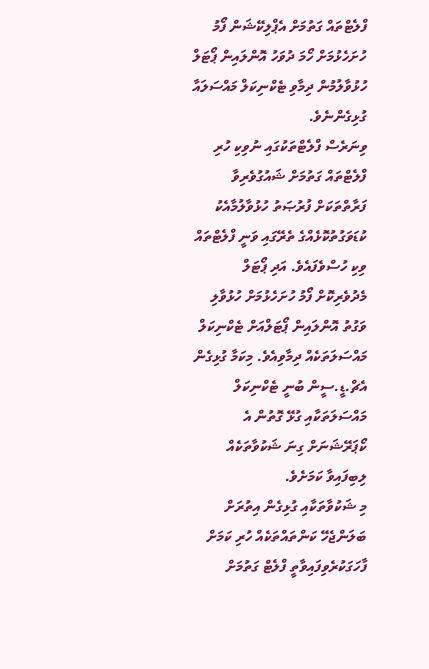ފްލެޓްތައް ގަތުމަށް އެޕްލިކޭޝަން ފޯމު ހުށަހެޅުމަށް ހޯމަ ދުވަހު އޮންލައިން ޕޯޓަލް ހުޅުވާލުމުން ދިމާވި ޓެކްނިކަލް މައްސަލައާ ގުޅިގެންނެވެ.
ވިނަރެސް ފްލެޓްތަކުގައި ނުވިކި ހުރި ފްލެޓްތައް ގަތުމަށް ޝައުގުވެރިވާ ފަރާތްތަކަށް ފުރުޞަތު ހުޅުވާލުމާއެކު ކުޑަވަގުތުކޮޅެއްގެ ތެރޭގައި ވަނީ ފްލެޓްތައް ވިކި ހުސްވެފައެވެ. އަދި ޕޯޓަލް މެދުވެރިކޮށް ފޯމު ހުށަހެޅުމަށް ހުޅުވާލި ވަގުތު އޮންލައިން ޕޯޓަލްއަށް ޓެކްނިކަލް މައްސަލަތަކެއް ދިމާވިއެވެ. މިކަމާ ގުޅިގެން އެޗް.ޑީ.ސީން ބުނީ ޓެކްނިކަލް މައްސަލަތަކާއި ގުޅޭ ގޮތުން އެ ކޯޕަރޭޝަނަށް ގިނަ ޝަކުވާތަކެއް ލިބިފައިވާ ކަމަށެވެ.
މި ޝަކުވާތަކާއި ގުޅިގެން އިތުރަށް ބަލަންޖެހޭ ކަންތައްތަކެއް ހުރި ކަމަށް ފާހަގަކުރެވިފައިވާތީ ފްލެޓް ގަތުމަށް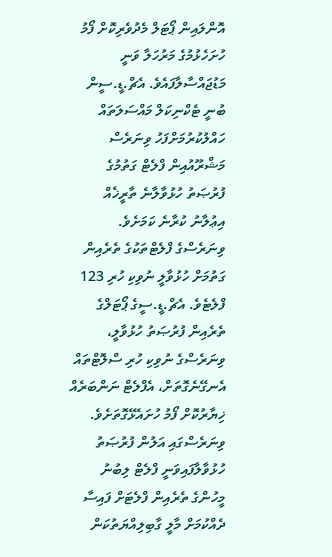އޮންލައިން ޕޯޓަލް މެދުވެރިކޮށް ފޯމު ހުށަހެޅުމުގެ މަރުހަލާ ވަނީ މަޑުޖައްސާލާފައެވެ. އެޗް.ޑީ.ސީން ބުނީ ޓެކްނިކަލް މައްސަލަތައް ހައްލުކުރުމަށްފަހު ވިނަރެސް މަޝްރޫއުއިން ފްލެޓް ގަތުމުގެ ފުރުޞަތު ހުޅުވާލާނެ ތާރީޚެއް އިޢުލާނު ކުރާނެ ކަމަށެވެ.
ވިނަރެސްގެ ފްލެޓްތަކުގެ ތެރެއިން ގަތުމަށް ހުޅުވާލީ ނުވިކި ހުރި 123 ފްލެޓެވެ. އެޗް.ޑީ.ސީގެ ޕޯޓަލްގެ ތެރެއިން ފުރުޞަތު ހުޅުވާލީ، ވިނަރެސްގެ ނުވިކި ހުރި ސްލޮޓްތައް އެނގޭނެގޮތަށް، އެފްލެޓް ނަންބަރެއް ޚިޔާރުކޮށް ފޯމު ހުށައެޅޭގޮތަށެވެ.
ވިނަރެސްގައި އަލުން ފުރުޞަތު ހުޅުވާލާފައިވަނީ ފްލެޓް ލިބުނު މީހުންގެ ތެރެއިން ފްލެޓަށް ފައިސާ ދެއްކުމަށް މާލީ ގާބިލިއްޔަތުކަން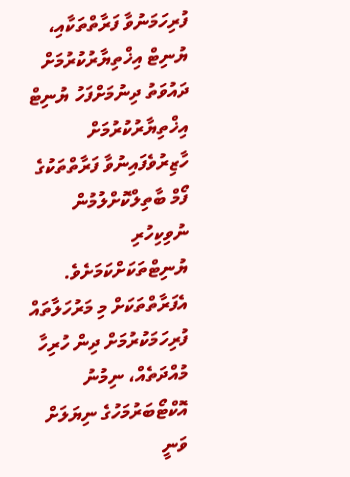ފުރިހަމަނުވާ ފަރާތްތަކާއި، ޔުނިޓް އިޚްތިޔާރުކުރުމަށް ދައުވަތު ދިނުމަށްފަހު ޔުނިޓް އިޚްތިޔާރުކުރުމަށް ހާޒިރުވެފައިނުވާ ފަރާތްތަކުގެ ފޯމް ބާތިލްކޮށްލުމުން ނުވިކިހުރި ޔުނިޓްތަކަށްކަމަށެވެ. އެފަރާތްތަކަށް މި މަރުހަލާތައް ފުރިހަމަކުރުމަށް ދިން ހުރިހާ މުއްދަތެއް، ނިމުނު އޮކްޓޯބަރުމަހުގެ ނިޔަލަށް ވަނީ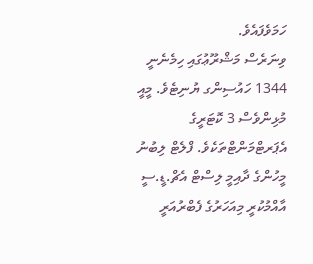ހަމަވެފައެވެ.
ވިނަރެސް މަޝްރޫޢުގައި ހިމެނެނީ 1344 ހައުސިންގ ޔުނިޓެވެ. މީއީ މުޅިންވެސް 3 ކޮޓަރީގެ އެޕަރޓްމަންޓްތަކެވެ. ފްލެޓް ލިބުނު މީހުންގެ ދާއިމީ ލިސްޓް އެޗް.ޑީ.ސީ އާއްމުކުރީ މިއަހަރުގެ ފެބްރުއަރީ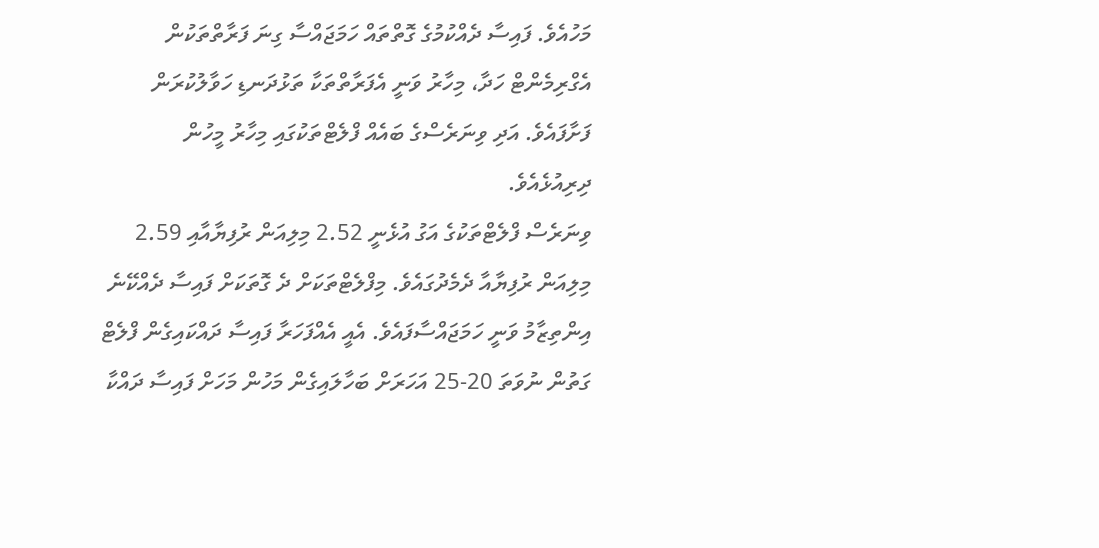މަހުއެވެ. ފައިސާ ދެއްކުމުގެ ގޮތްތައް ހަމަޖައްސާ ގިނަ ފަރާތްތަކުން އެގްރިމެންޓް ހަދާ، މިހާރު ވަނީ އެފަރާތްތަކާ ތަޅުދަނޑި ހަވާލުކުރަން ފަށާފައެވެ. އަދި ވިނަރެސްގެ ބައެއް ފްލެޓްތަކުގައި މިހާރު މީހުން ދިރިއުޅެއެވެ.
ވިނަރެސް ފްލެޓްތަކުގެ އަގު އުޅެނީ 2.52 މިލިއަން ރުފިޔާއާއި 2.59 މިލިއަން ރުފިޔާއާ ދެމެދުގައެވެ. މިފްލެޓްތަކަށް ދެ ގޮތަކަށް ފައިސާ ދެއްކޭނެ އިންތިޒާމު ވަނީ ހަމަޖައްސާފައެވެ. އެއީ އެއްފަހަރާ ފައިސާ ދައްކައިގެން ފްލެޓް ގަތުން ނުވަތަ 20-25 އަހަރަށް ބަހާލައިގެން މަހުން މަހަށް ފައިސާ ދައްކާ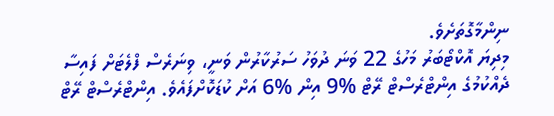ނިންމާގޮތަށެވެ.
މިދިޔަ އޮކްޓޯބަރު މަހުގެ 22 ވަނަ ދުވަހު ސަރުކާރުން ވަނީ، ވިނަރެސް ފްލެޓަށް ފައިސާ ދެއްކުމުގެ އިންޓްރެސްޓް ރޭޓް %9 އިން %6 އަށް ކުޑަކޮށްފައެވެ. އިންޓްރެސްޓް ރޭޓް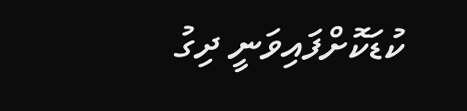ކުޑަކޮށްފައިވަނީ ދިގު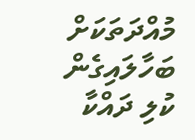މުއްދަތަކަށް ބަހާލައިގެން ކުލި ދައްކާ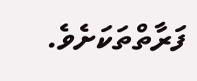ފަރާތްތަކަށެވެ.